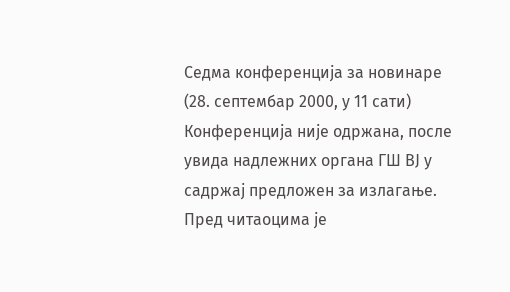Седма конференција за новинаре
(28. септембар 2000, у 11 сати)
Конференција није одржана, после увида надлежних органа ГШ ВЈ у садржај предложен за излагање. Пред читаоцима је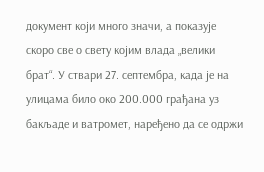документ који много значи, а показује скоро све о свету којим влада „велики брат“. У ствари 27. септембра, када је на улицама било око 200.000 грађана уз бакљаде и ватромет, наређено да се одржи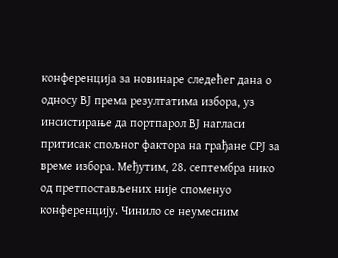конференција за новинаре следећег дана о односу ВЈ према резултатима избора, уз инсистирање да портпарол ВЈ нагласи притисак спољног фактора на грађане СРЈ за време избора. Међутим, 28. септембра нико од претпостављених није споменуо конференцију. Чинило се неумесним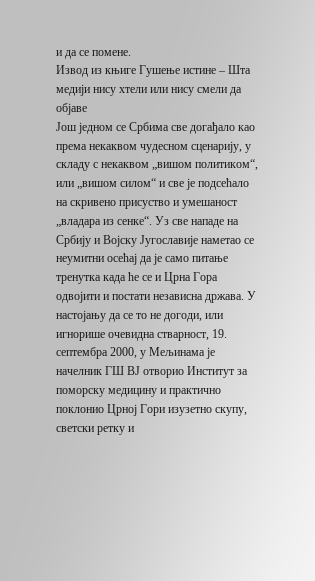и да се помене.
Извод из књиге Гушење истине – Шта медији нису хтели или нису смели да објаве
Још једном се Србима све догaђало као према некаквом чудесном сценарију, у складу с некаквом „вишом политиком“, или „вишом силом“ и све је подсећало на скривено присуство и умешаност „владара из сенке“. Уз све нападе на Србију и Војску Југославије наметао се неумитни осећај да је само питање тренутка када ће се и Црна Гора одвојити и постати независна држава. У настојању да се то не догоди, или игнорише очевидна стварност, 19. септембра 2000, у Мељинама је начелник ГШ ВЈ отворио Институт за поморску медицину и практично поклонио Црној Гори изузетно скупу, светски ретку и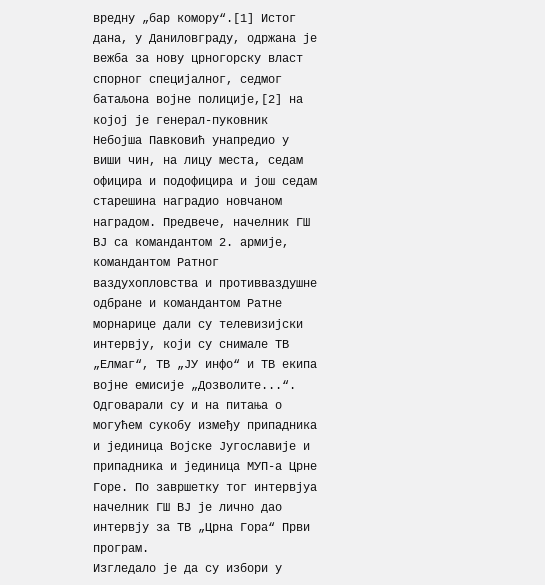вредну „бар комору“.[1] Истог дана, у Даниловграду, одржана је вежба за нову црногорску власт спорног специјалног, седмог батаљона војне полиције,[2] на којој је генерал-пуковник Небојша Павковић унапредио у виши чин, на лицу места, седам официра и подофицира и још седам старешина наградио новчаном наградом. Предвече, начелник ГШ ВЈ са командантом 2. армије, командантом Ратног ваздухопловства и противваздушне одбране и командантом Ратне морнарице дали су телевизијски интервју, који су снимале ТВ „Елмаг“, ТВ „ЈУ инфо“ и ТВ екипа војне емисије „Дозволите...“. Одговарали су и на питања о могућем сукобу између припадника и јединица Војске Југославије и припадника и јединица МУП-а Црне Горе. По завршетку тог интервјуа начелник ГШ ВЈ је лично дао интервју за ТВ „Црна Гора“ Први програм.
Изгледало је да су избори у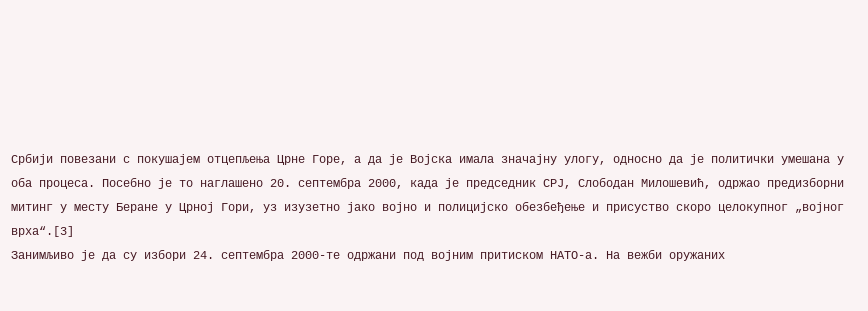Србији повезани с покушајем отцепљења Црне Горе, а да је Војска имала значајну улогу, односно да је политички умешана у оба процеса. Посебно је то наглашено 20. септембра 2000, када је председник СРЈ, Слободан Милошевић, одржао предизборни митинг у месту Беране у Црној Гори, уз изузетно јако војно и полицијско обезбеђење и присуство скоро целокупног „војног врха“.[3]
Занимљиво је да су избори 24. септембра 2000-те одржани под војним притиском НАТО-а. На вежби оружаних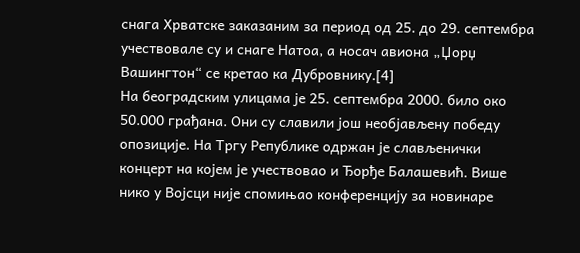снага Хрватске заказаним за период од 25. до 29. септембра учествовале су и снаге Натоа, а носач авиона „Џорџ Вашингтон“ се кретао ка Дубровнику.[4]
На београдским улицама је 25. септембра 2000. било око 50.000 грађана. Они су славили још необјављену победу опозиције. На Тргу Републике одржан је слављенички концерт на којем је учествовао и Ђорђе Балашевић. Више нико у Војсци није спомињао конференцију за новинаре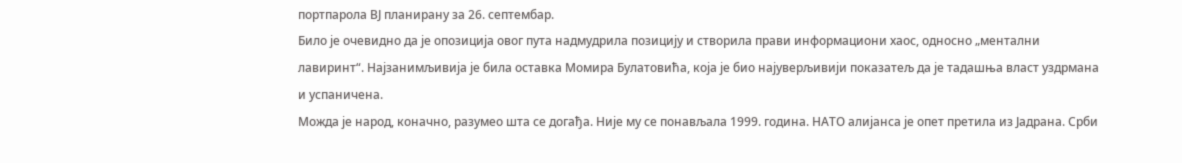портпарола ВЈ планирану за 26. септембар.
Било је очевидно да је опозиција овог пута надмудрила позицију и створила прави информациони хаос, односно „ментални лавиринт“. Најзанимљивија је била оставка Момира Булатовића, која је био најуверљивији показатељ да је тадашња власт уздрмана и успаничена.
Можда је народ, коначно, разумео шта се догађа. Није му се понављала 1999. година. НАТО алијанса је опет претила из Јадрана. Срби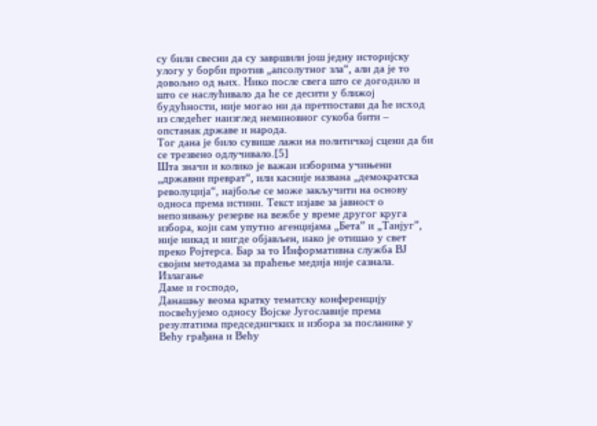су били свесни да су завршили још једну историјску улогу у борби против „апсолутног зла“, али да је то довољно од њих. Нико после свега што се догодило и што се наслућивало да ће се десити у ближој будућности, није могао ни да претпостави да ће исход из следећег наизглед неминовног сукоба бити – опстанак државе и народа.
Тог дана је било сувише лажи на политичкој сцени да би се трезвено одлучивало.[5]
Шта значи и колико је важан изборима учињени „државни преврат“, или касније названа „демократска револуција“, најбоље се може закључити на основу односа према истини. Текст изјаве за јавност о непозивању резерве на вежбе у време другог круга избора, који сам упутио агенцијама „Бета” и „Танјуг”, није никад и нигде објављен, иако је отишао у свет преко Ројтерса. Бар за то Информативна служба ВЈ својим методама за праћење медија није сазнала.
Излагање
Даме и господо,
Данашњу веома кратку тематску конференцију посвећујемо односу Војске Југославије према резултатима председничких и избора за посланике у Већу грађана и Већу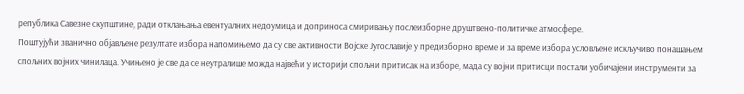република Савезне скупштине, ради отклањања евентуалних недоумица и доприноса смиривању послеизборне друштвено-политичке атмосфере.
Поштујући званично објављене резултате избора напомињемо да су све активности Војске Југославије у предизборно време и за време избора условљене искључиво понашањем спољних војних чинилаца. Учињено је све да се неутралише можда највећи у историји спољни притисак на изборе, мада су војни притисци постали уобичајени инструменти за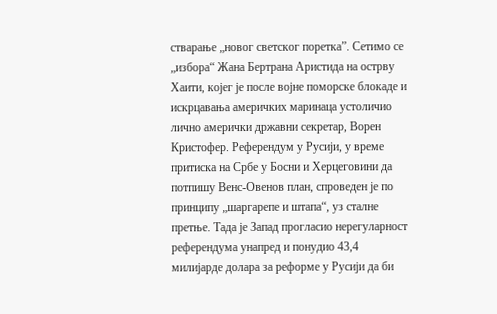стварање „новог светског поретка”. Сетимо се „избора“ Жана Бертрана Аристида на острву Хаити, којег је после војне поморске блокаде и искрцавања америчких маринаца устоличио лично амерички државни секретар, Ворен Кристофер. Референдум у Русији, у време притиска на Србе у Босни и Херцеговини да потпишу Венс-Овенов план, спроведен је по принципу „шаргарепе и штапа“, уз сталне претње. Тада је Запад прогласио нерегуларност референдума унапред и понудио 43,4 милијарде долара за реформе у Русији да би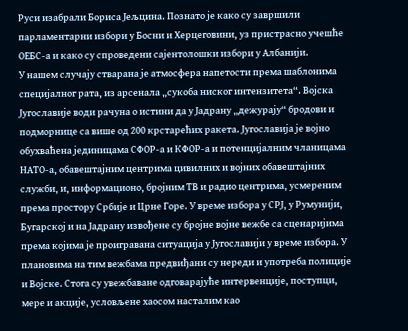Руси изабрали Бориса Јељцина. Познато је како су завршили парламентарни избори у Босни и Херцеговини, уз пристрасно учешће ОЕБС-а и како су спроведени сајентолошки избори у Албанији.
У нашем случају стварана је атмосфера напетости према шаблонима специјалног рата, из арсенала „сукоба ниског интензитета“. Војска Југославије води рачуна о истини да у Јадрану „дежурају“ бродови и подморнице са више од 200 крстарећих ракета. Југославија је војно обухваћена јединицама СФОР-а и КФОР-а и потенцијалним чланицама НАТО-а, обавештајним центрима цивилних и војних обавештајних служби, и, информационо, бројним ТВ и радио центрима, усмереним према простору Србије и Црне Горе. У време избора у СРЈ, у Румунији, Бугарској и на Јадрану извођене су бројне војне вежбе са сценаријима према којима је проигравана ситуација у Југославији у време избора. У плановима на тим вежбама предвиђани су нереди и употреба полиције и Војске. Стога су увежбаване одговарајуће интервенције, поступци, мере и акције, условљене хаосом насталим као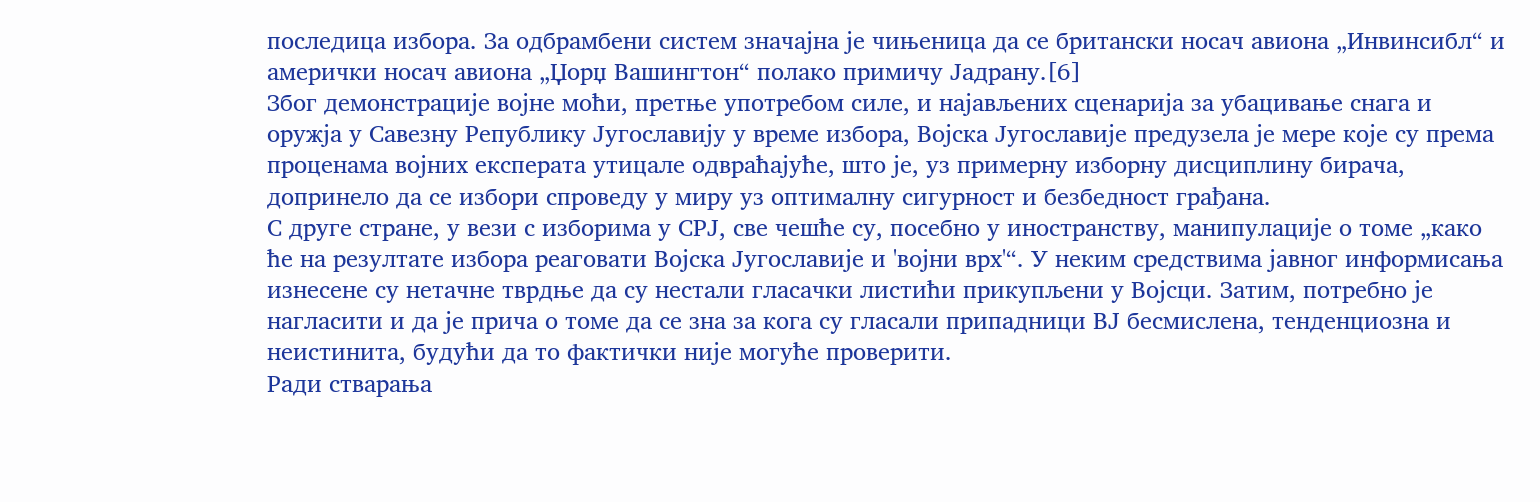последица избора. За одбрамбени систем значајна је чињеница да се британски носач авиона „Инвинсибл“ и амерички носач авиона „Џорџ Вашингтон“ полако примичу Јадрану.[6]
Због демонстрације војне моћи, претње употребом силе, и најављених сценарија за убацивање снага и оружја у Савезну Републику Југославију у време избора, Војска Југославије предузела је мере које су према проценама војних експерата утицале одвраћајуће, што је, уз примерну изборну дисциплину бирача, допринело да се избори спроведу у миру уз оптималну сигурност и безбедност грађана.
С друге стране, у вези с изборима у СРЈ, све чешће су, посебно у иностранству, манипулације о томе „како ће на резултате избора реаговати Војска Југославије и 'војни врх'“. У неким средствима јавног информисања изнесене су нетачне тврдње да су нестали гласачки листићи прикупљени у Војсци. Затим, потребно је нагласити и да је прича о томе да се зна за кога су гласали припадници ВЈ бесмислена, тенденциозна и неистинита, будући да то фактички није могуће проверити.
Ради стварања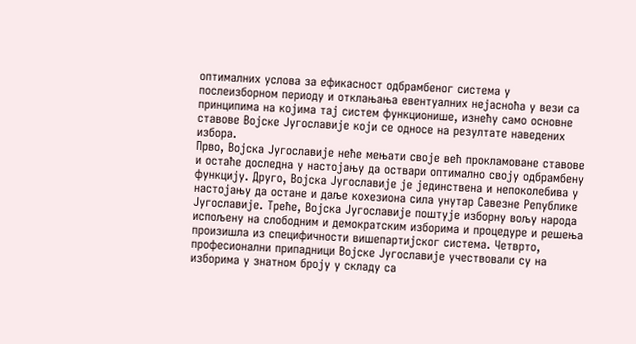оптималних услова за ефикасност одбрамбеног система у послеизборном периоду и отклањања евентуалних нејасноћа у вези са принципима на којима тај систем функционише, изнећу само основне ставове Војске Југославије који се односе на резултате наведених избора.
Прво, Војска Југославије неће мењати своје већ прокламоване ставове и остаће доследна у настојању да оствари оптимално своју одбрамбену функцију. Друго, Војска Југославије је јединствена и непоколебива у настојању да остане и даље кохезиона сила унутар Савезне Републике Југославије. Треће, Војска Југославије поштује изборну вољу народа испољену на слободним и демократским изборима и процедуре и решења произишла из специфичности вишепартијског система. Четврто, професионални припадници Војске Југославије учествовали су на изборима у знатном броју у складу са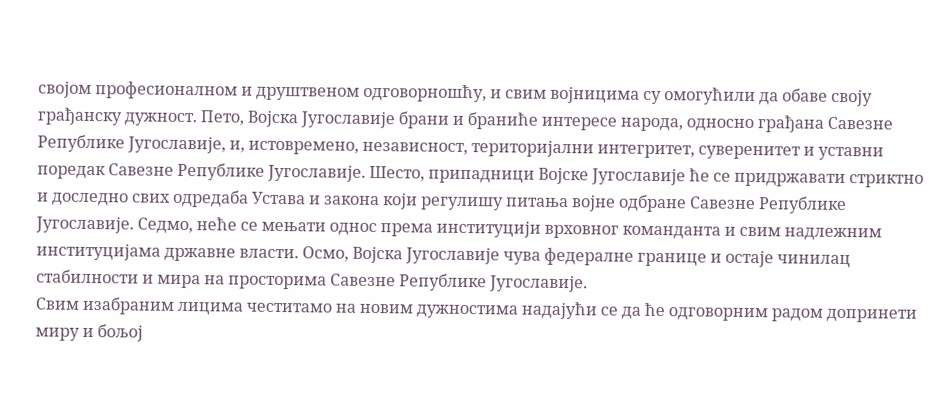својом професионалном и друштвеном одговорношћу, и свим војницима су омогућили да обаве своју грађанску дужност. Пето, Војска Југославије брани и браниће интересе народа, односно грађана Савезне Републике Југославије, и, истовремено, независност, територијални интегритет, суверенитет и уставни поредак Савезне Републике Југославије. Шесто, припадници Војске Југославије ће се придржавати стриктно и доследно свих одредаба Устава и закона који регулишу питања војне одбране Савезне Републике Југославије. Седмо, неће се мењати однос према институцији врховног команданта и свим надлежним институцијама државне власти. Осмо, Војска Југославије чува федералне границе и остаје чинилац стабилности и мира на просторима Савезне Републике Југославије.
Свим изабраним лицима честитамо на новим дужностима надајући се да ће одговорним радом допринети миру и бољој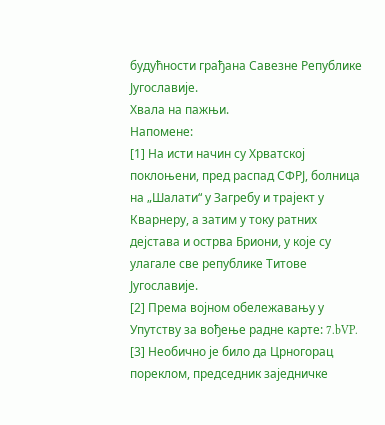будућности грађана Савезне Републике Југославије.
Хвала на пажњи.
Напомене:
[1] На исти начин су Хрватској поклоњени, пред распад СФРЈ, болница на „Шалати“ у Загребу и трајект у Кварнеру, а затим у току ратних дејстава и острва Бриони, у које су улагале све републике Титове Југославије.
[2] Према војном обележавању у Упутству за вођење радне карте: 7.bVP.
[3] Необично је било да Црногорац пореклом, председник заједничке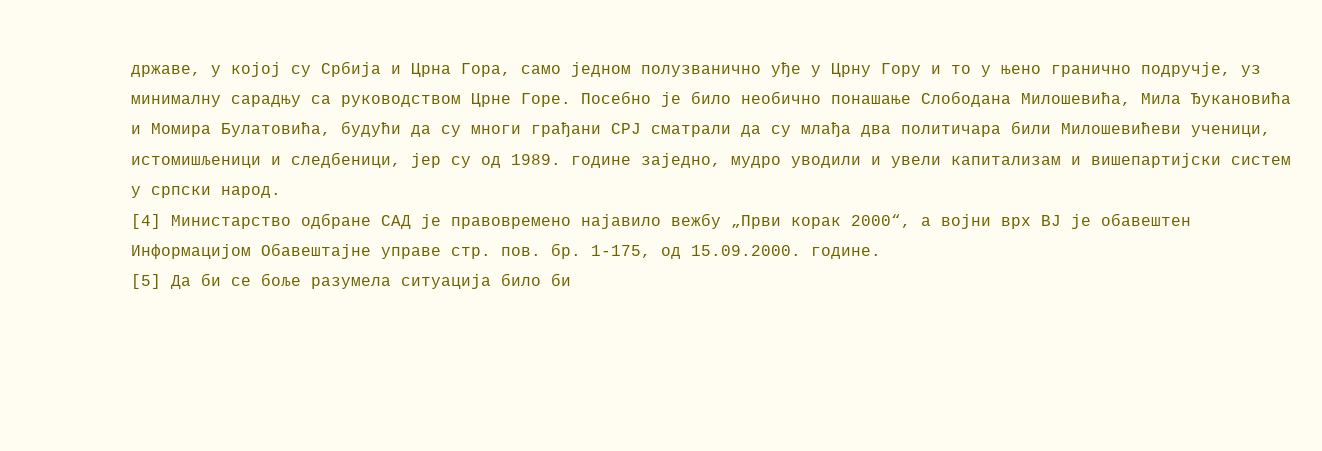државе, у којој су Србија и Црна Гора, само једном полузванично уђе у Црну Гору и то у њено гранично подручје, уз минималну сарадњу са руководством Црне Горе. Посебно је било необично понашање Слободана Милошевића, Мила Ђукановића и Момира Булатовића, будући да су многи грађани СРЈ сматрали да су млађа два политичара били Милошевићеви ученици, истомишљеници и следбеници, јер су од 1989. године заједно, мудро уводили и увели капитализам и вишепартијски систем у српски народ.
[4] Министарство одбране САД је правовремено најавило вежбу „Први корак 2000“, а војни врх ВЈ је обавештен Информацијом Обавештајне управе стр. пов. бр. 1-175, од 15.09.2000. године.
[5] Да би се боље разумела ситуација било би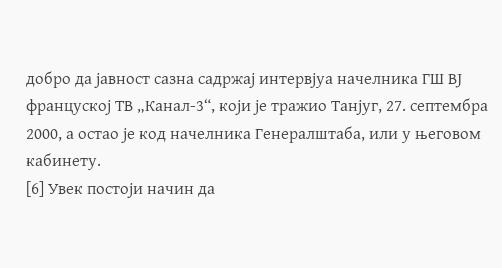добро да јавност сазна садржај интервјуа начелника ГШ ВЈ француској ТВ „Канал-3“, који је тражио Танјуг, 27. септембра 2000, а остао је код начелника Генералштаба, или у његовом кабинету.
[6] Увек постоји начин да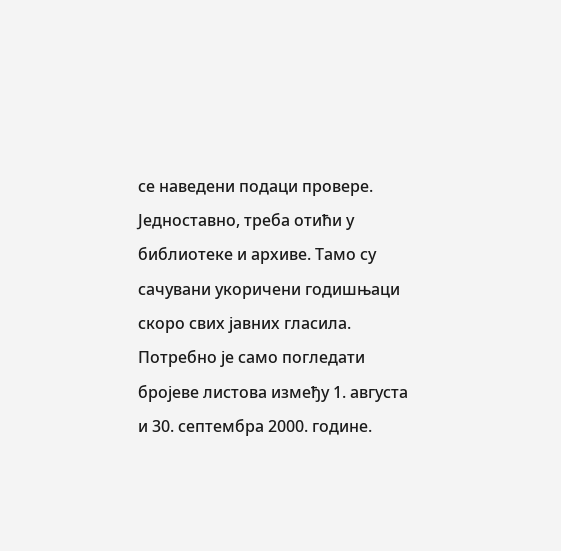се наведени подаци провере. Једноставно, треба отићи у библиотеке и архиве. Тамо су сачувани укоричени годишњаци скоро свих јавних гласила. Потребно је само погледати бројеве листова између 1. августа и 30. септембра 2000. године.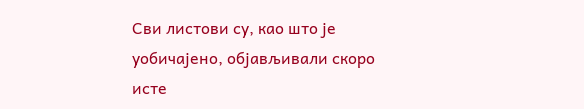Сви листови су, као што је уобичајено, објављивали скоро исте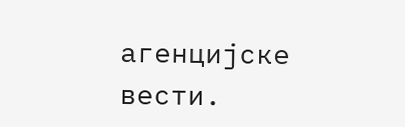агенцијске вести.